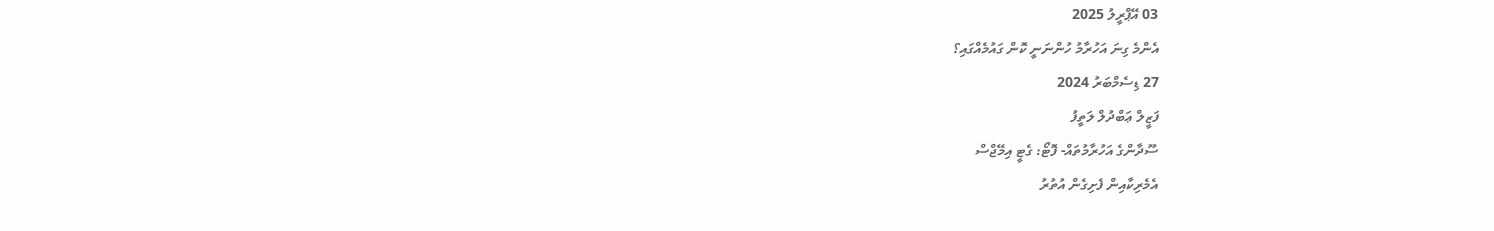03 އޭޕްރީލު 2025
އެންމެ ގިނަ އަހުރާމު ހުންނަނީ ކޮން ގައުމެއްގައި؟
27 ޑިސެމްބަރު 2024
ފަޒީލް ޢަބްދުލް ލަތީފު
ސޫދާންގެ އަހުރާމުތައް- ފޮޓޯ: ގެޓީ އިމޭޖްސް
އެމެރިކާއިން ފެށިގެން އުތުރު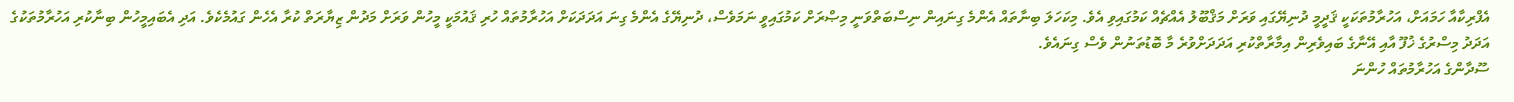އެފްރިކާއާ ހަމައަށް، އަހުރާމުތަކަކީ ޤަދީމީ ދުނިޔޭގައި ވަރަށް މަޤްބޫލު އެއްޗެއް ކަމުގައިވި އެވެ. މިކަހަލަ ބިނާތައް އެންމެ ގިނައިން ނިސްބަތްވަނީ މިޞްރަށް ކަމުގައިވީ ނަމަވެސް، ދުނިޔޭގެ އެންމެ ގިނަ އަދަދަކަށް އަހުރާމުތައް ހުރި ޤައުމަކީ މީހުން ވަރަށް މަދުން ޒިޔާރަތް ކުރާ އެހެން ގައުމެކެވެ. އަދި އެބައިމީހުން ބިނާކުރި އަހުރާމުތަކުގެ އަދަދު މިސްރުގެ ޚުފޫ އާއި އޭނާގެ ބައިވެރިން އިމާރާތްކުރި އަދަދަށްވުރެ މާ ބޮޑުތަނުން ވެސް ގިނައެވެ.
ސޫދާންގެ އަހުރާމުތައް ހުންނަ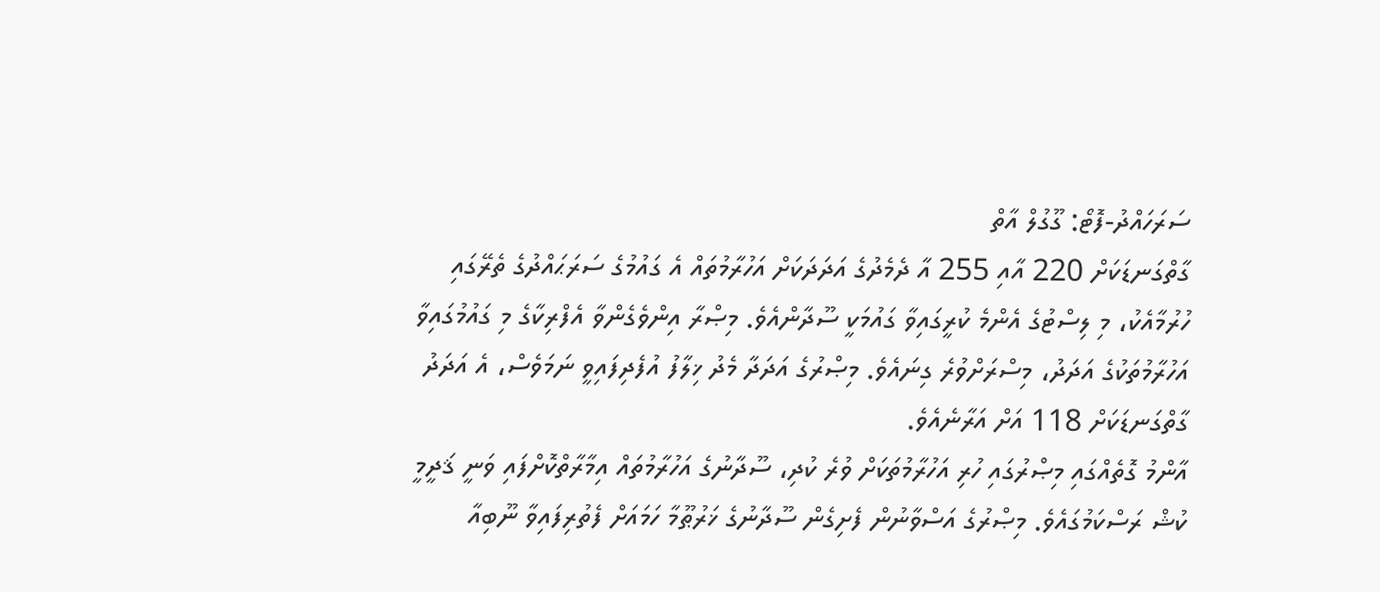ސަރަހައްދު-ފޮޓޯ: ގޫގުލް އާތް
ގާތްގަނޑަކަށް 220 އާއި 255 އާ ދެމެދުގެ އަދަދަކަށް އަހުރާމުތައް އެ ގައުމުގެ ސަރަޙައްދުގެ ތެރޭގައި ހުރުމާއެކު، މި ލިސްޓުގެ އެންމެ ކުރީގައިވާ ގައުމަކީ ސޫދާންއެވެ. މިޞްރާ އިންވެގެންވާ އެފްރިކާގެ މި ގައުމުގައިވާ އަހުރާމުތަކުގެ އަދަދު، މިސްރަށްވުރެ ގިނައެވެ. މިޞްރުގެ އަދަދާ މެދު ޚިލާފު އުފެދިފައިވީ ނަމަވެސް، އެ އަދަދު ގާތްގަނޑަކަށް 118 އަށް އަރާނެއެވެ.
އާންމު ގޮތެއްގައި މިޞްރުގައި ހުރި އަހުރާމުތަކަށް ވުރެ ކުދި، ސޫދާނުގެ އަހުރާމުތައް އިމާރާތްކޮށްފައި ވަނީ ޤަދީމީ ކުޝް ރަސްކަމުގައެވެ. މިޞްރުގެ އަސްވާނުން ފެށިގެން ސޫދާނުގެ ޚަރުޠޫމާ ހަމައަށް ފެތުރިފައިވާ ނޫބިއާ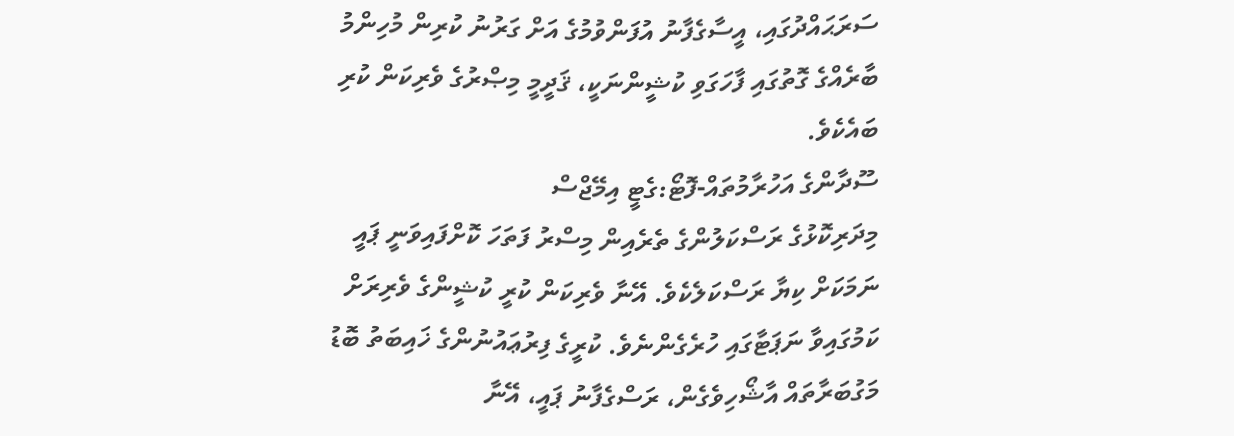ސަރަޙައްދުގައި، އީސާގެފާނު އުފަންވުމުގެ އަށް ގަރުނު ކުރިން މުހިންމު ބާރެއްގެ ގޮތުގައި ފާހަގަވި ކުޝީންނަކީ، ޤަދީމީ މިޞްރުގެ ވެރިކަން ކުރި ބައެކެވެ.
ސޫދާންގެ އަހުރާމުތައް-ފޮޓޯ:ގެޓީ އިމޭޖްސް
މިދަރިކޮޅުގެ ރަސްކަލުންގެ ތެރެއިން މިސްރު ފަތަހަ ކޮށްފައިވަނީ ޕައީ ނަމަކަށް ކިޔާ ރަސްކަލެކެވެ. އޭނާ ވެރިކަން ކުރީ ކުޝީންގެ ވެރިރަށް ކަމުގައިވާ ނަޕަޓާގައި ހުރެގެންނެވެ. ކުރީގެ ފިރުޢައުނުންގެ ޚައިބަތު ބޮޑު މަގުބަރާތައް އާޝޯހިވެގެން، ރަސްގެފާނު ޕައީ، އޭނާ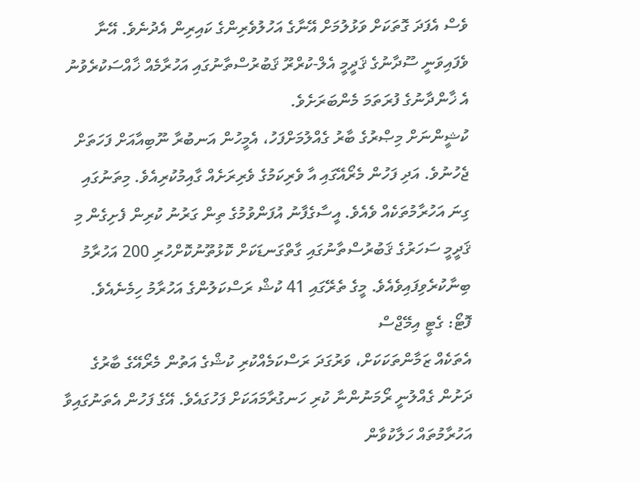ވެސް އެފަދަ ގޮތަކަށް ވަޅުލުމަށް އޭނާގެ އަހުލުވެރިންގެ ކައިރިން އެދުނެވެ. އޭނާ ވެފައިވަނީ ސޫދާނުގެ ޤަދީމީ އެލް-ކުރްރޫ ޤަބުރުސްތާނުގައި އަހުރާމެއް ޚާއްސަކުރެވުނު އެ ޚާންދާނުގެ ފުރަތަމަ މެންބަރަށެވެ.
ކުޝީންނަށް މިޞްރުގެ ބާރު ގެއްލުމަށްފަހު، އެމީހުން އަނބުރާ ނޫބިއާއަށް ފަހަތަށް ޖެހުނުވެ. އަދި ފަހުން މެރޯއޭގައި އާ ވެރިކަމުގެ ވެރިރަށެއް ގާއިމުކުރިއެވެ. މިތަނުގައި ގިނަ އަހުރާމުތަކެއް ވެއެވެ. އީސާގެފާނު އުފަންވުމުގެ ތިން ގަރުނު ކުރިން ފެށިގެން މި ޤަދީމީ ސަހަރުގެ ޤަބުރުސްތާނުގައި ގާތްގަނޑަކަށް ކޮޅުތޫނުކޮށްހުރި 200 އަހުރާމު ބިނާކުރެވިފައިވެއެވެ. މީގެ ތެރޭގައި 41 ކުޝް ރަސްކަލުންގެ އަހުރާމު ހިމެނެއެވެ.
ފޮޓޯ: ގެޓީ އިމޭޖްސް
އެތަކެއް ޒަމާންތަކަކަށް، ވަރުގަދަ ރަސްކަމެއްކުރި ކުޝްގެ އަތުން މެރޯއޭގެ ބާރުގެ ދަށުން ގެއްލުނީ ރޯމަނުންނާ ކުރި ހަނގުރާމައަކަށް ފަހުގައެވެ. އޭގެ ފަހުން އެތަނުގައިވާ އަހުރާމުތައް ހަލާކުވާން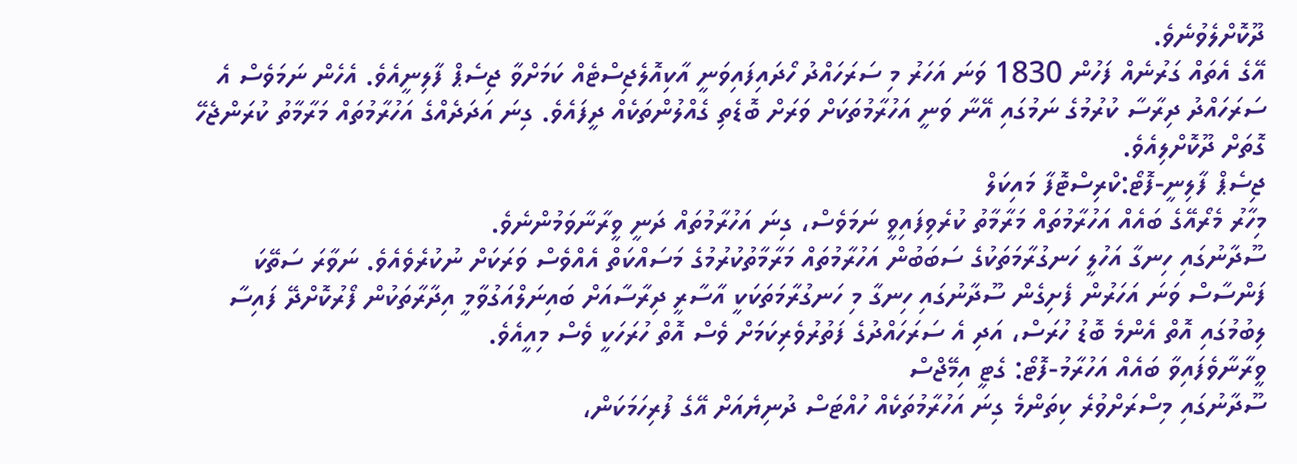ދޫކޮށްލެވުނެވެ.
އޭގެ އެތައް ގަރުނެއް ފަހުން 1830 ވަނަ އަހަރު މި ސަރަހައްދު ހޯދައިފައިވަނީ އާކިއޮލެޖިސްޓެއް ކަމަށްވާ ޖިސެޕް ފާލިނީއެވެ. އެހެން ނަމަވެސް އެ ސަރަހައްދު ދިރާސާ ކުރުމުގެ ނަމުގައި އޭނާ ވަނީ އަހުރާމުތަކަށް ވަރަށް ބޮޑެތި ގެއްލުންތަކެއް ދީފައެވެ. ގިނަ އަދަދެއްގެ އަހުރާމުތައް މަރާމާތު ކުރަންޖެހޭ ގޮތަށް ދޫކޮށްލިއެވެ.
ޖިސެޕް ފާލިނީ-ފޮޓޯ:ކްރިސްޓޮފާ މައިކަލް
މިހާރު މެރޯއޭގެ ބައެއް އަހުރާމުތައް މަރާމާތު ކުރެވިފައިވީ ނަމަވެސް، ގިނަ އަހުރާމުތައް ދަނީ ވީރާނާވަމުންނެވެ.
ސޫދާނުގައި ހިނގާ އަހުލީ ހަނގުރާމަތަކުގެ ސަބަބުން އަހުރާމުތައް މަރާމާތުކުރުމުގެ މަސައްކަތް އެއްވެސް ވަރަކަށް ނުކުރެވެއެވެ. ނަވާރަ ސަތޭކަ ފަންސާސް ވަނަ އަހަރުން ފެށިގެން ސޫދާނުގައި ހިނގާ މި ހަނގުރާމަތަކަކީ އާސާރީ ދިރާސާއަށް ބައިނަލްއަގުވާމީ އިދާރާތަކުން ފޯރުކޮށްދޭ ފައިސާ ލިބުމުގައި އޮތް އެންމެ ބޮޑު ހުރަސް، އަދި އެ ސަރަހައްދުގެ ފަތުރުވެރިކަމަށް ވެސް އޮތް ހުރަހަކީ ވެސް މިއީއެވެ.
ވީރާނާވެފައިވާ ބައެއް އަހުރާމު-ފޮޓޯ: ގެޓީ އިމޭޖްސް
ސޫދާނުގައި މިސްރަށްވުރެ ކިތަންމެ ގިނަ އަހުރާމުތަކެއް ހުއްޓަސް ދުނިޔެއަށް އޭގެ ފުރިހަމަކަން،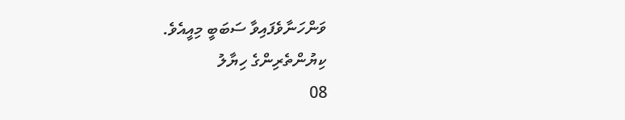ވަންހަނާވެފައިވާ ސަބަބީ މިއީއެވެ.
ކިޔުންތެރިންގެ ހިޔާލު
08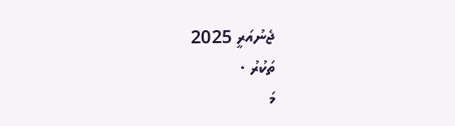ޖެނުއަރީ 2025
ތަކުރު ·
މަ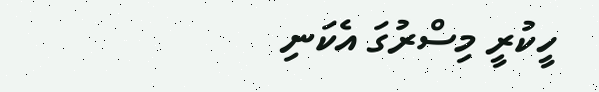ހީކުރީ މިސްރުގަ އެކަނި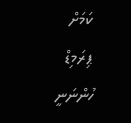ކަމަށް ޕިރަމިޑް ހުންނަނީ